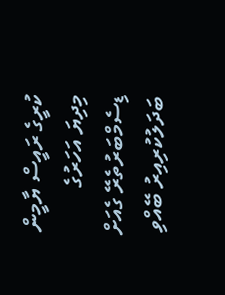ކުރީގެ ރައީސް ޔާމީން މިދިޔަ އަހަރުގެ ޑިސެމްބަރުތެރޭ ގެއަށް ބަދަލުކުރިއިރު ބޭއްވި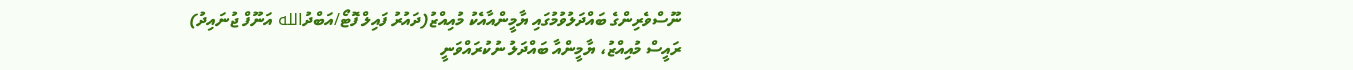ނޫސްވެރިންގެ ބައްދަލުވުމުގައި ޔާމީންއާއެކު މުއިއްޒު(ދައުރު ފައިލް ފޮޓޯ/އަބްދުالله އަނޫފް ޖުނައިދު)
ރައީސް މުއިއްޒު، ޔާމީންއާ ބައްދަލު ނުކުރައްވަނީ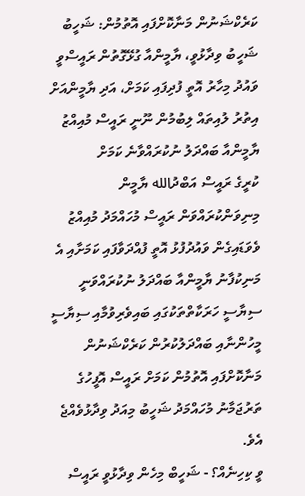ކަރެކްޝަނުން މަނާކޮށްފައި އޮތުމުން: ޝަހީބު
ޝަހީބު ވިދާޅުވީ، ޔާމީންއާ ގުޅޭގޮތުން ރައީސްވީ ވައުދު މިހާރު އޮތީ ފުދިފައި ކަމަށް، އަދި ޔާމީންއަށް އިތުރު ލުއިތައް ލިބުމުން ނޫނީ ރައީސް މުއިއްޒު ޔާމީންއާ ބައްދަލު ނުކުރައްވާނެ ކަމަށް
ކުރީގެ ރައީސް އަބްދުالله ޔާމީން މިނިވަންކުރައްވަން ރައީސް މުހައްމަދު މުއިއްޒު ވެވަޑައިގެން ވައުދުފުޅު އޮތީ ފުއްދަވާފައި ކަމަށާއި އެ މަނިކުފާނު ޔާމީންއާ ބައްދަލު ނުކުރައްވަނީ ސިޔާސީ ހަރަކާތްތަކުގައި ބައިވެރިވުމާއި ސިޔާސީ މީހުންނާއި ބައްދަލުކުރުން ކަރެކްޝަނުން މަނާކޮށްފައި އޮތުމުން ކަމަށް ރައީސް އޮފީހުގެ ތަރުޖަމާނު މުހައްމަދު ޝަހީބު މިއަދު ވިދާޅުވެއްޖެ އެވެ.
ވީ ކިހިނެއް؟ - ޝަހީބް މިހެން ވިދާޅުވީ ރައީސް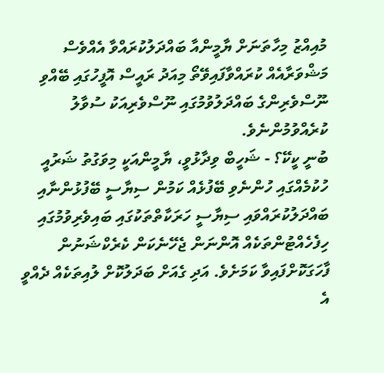މުއިއްޒު މިހާތަނަށް ޔާމީންއާ ބައްދަލުކުރައްވާ އެއްވެސް މަޝްވަރާއެއް ކުރައްވާފައިވޭތޯ މިއަދު ރައީސް އޮފީހުގައި ބޭއްވި ނޫސްވެރިންގެ ބައްދަލުވުމުގައި ނޫސްވެރިއަކު ސުވާލު ކުރެއްވުމުންނެވެ.
ބުނީ ކީކޭ؟ - ޝަހީބް ވިދާޅުވީ، ޔާމީންއަކީ މިވަގުތު ޝަރުއީ ހުކުމެއްގައި ހުންނެވި ބޭފުޅެއް ކަމުން ސިޔާސީ ބޭފުޅުންނާއި ބައްދަލުކުރައްވައި ސިޔާސީ ހަރަކާތްތަކުގައި ބައިވެރިވުމުގައި ހިފެހެއްޓުންތަކެއް އޮންނަން ޖެހޭނެކަން ކެރެކްޝަނުން ފާހަގަކޮށްފައިވާ ކަމަށެވެ. އަދި ގެއަށް ބަދަލުކޮށް ލުއިތަކެއް ދެއްވީ އެ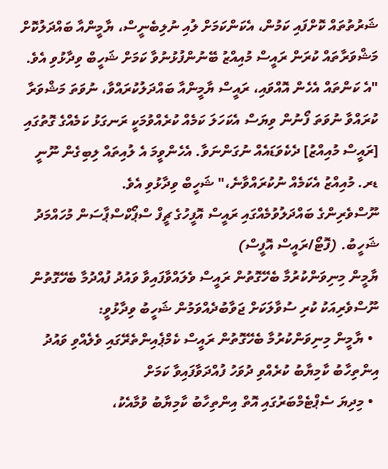ޝަރުތުތައް ކޮށްފައި ކަމުން، އެކަންކަމަށް ލުއި ނުލިބެނީސް، ޔާމީންއާ ބައްދަލުކޮށް މަޝްވަރާތައް ކުރަން ރައީސް މުއިއްޒު ބޭނުންފުޅުނުވާ ކަމަށް ޝަހީބް ވިދާޅުވި އެވެ.
"އެ ކަންތައް އެހެން އޮއްވައި، ރައީސް ޔާމީންއާ ބައްދަލުކުރައްވާ، ނުވަތަ މަޝްވަރާ ކުރައްވާ ނުވަތަ ފޯނުން ވިޔަސް އެކަހަލަ ކަމެއް ކުރެއްވުމަކީ ރަނގަޅު ކަމެއްގެ ގޮތުގައި [ރައީސް މުއިއްޒު] ދެކެވަޑައެއް ނުގަންނަވާ. އެހެންވީމަ އެ ލުއިތައް ލިބިގެން ނޫނީ ޑރ. މުއިއްޒު އެކަމެއް ނުކުރައްވާނެ،" ޝަހީބް ވިދާޅުވި އެވެ.
ނޫސްވެރިންގެ ބައްދަލުވުމެއްގައި ރައީސް އޮފީހުގެ ޗީފް ސްޕޯކްސްޕާސަން މުހައްމަދު ޝަހީބު. (ފޮޓޯ/ރައީސް އޮފީސް)
ޔާމީން މިނިވަންކުރުމާ ބެހޭގޮތުން ރައީސް ވެލައްވާފައިވާ ވައުދު ފުއްދުމާ ބެހޭގޮތުން ނޫސްވެރިއަކު ކުރި ސުވާލަކަށް ޖަވާބުދެއްވަމުން ޝަހީބު ވިދާޅުވީ:
  • ޔާމީން މިނިވަންކުރުމާ ބެހޭގޮތުން ރައީސް ކެމްޕެއިންތެރޭގައި ވެލެއްވި ވައުދު އިންތިހާބު ކާމިޔާބު ކުރެއްވި ދުވަހު ފުއްދަވާފައިވާ ކަމަށް
  • މިދިޔަ ސެޕްޓެމްބަރުގައި އޮތް އިންތިހާބު ކާމިޔާބު ވުމާއެކު،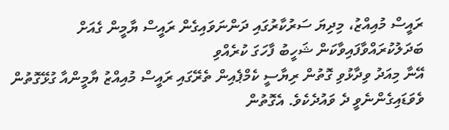ރައީސް މުއިއްޒު، މިދިޔަ ސަރުކާރުގައި ދަންނަވައިގެން ރައީސް ޔާމީން ގެއަށް ބަދަލުކުރައްވާފައިވާކަން ޝަހީބު ފާހަގަ ކުރެއްވި
އޭނާ މިއަދު ވިދާޅުވި ގޮތުން ރިޔާސީ ކެމްޕެއިން ތެރޭގައި ރައީސް މުއިއްޒު ޔާމީންއާ ގުޅޭގޮތުން ވެވަޑައިގެންނެވީ ދެ ވައުދެކެވެ. އެގޮތުން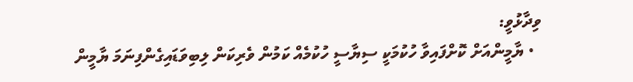ވިދާޅުވީ:
  • ޔާމީންއަށް ކޮށްފައިވާ ހުކުމަކީ ސިޔާސީ ހުކުމެއް ކަމުން ވެރިކަން ލިބިވަޑައިގެންފިނަމަ ޔާމީން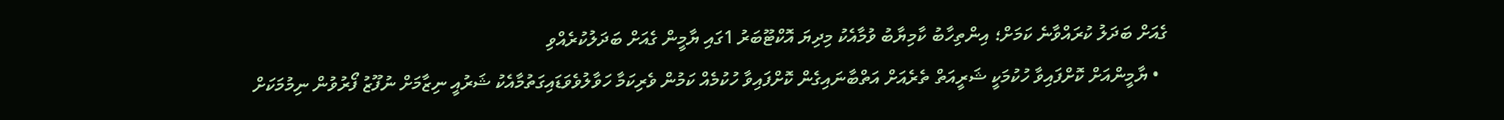ގެއަށް ބަދަލު ކުރައްވާނެ ކަމަށް؛ އިންތިހާބު ކާމިޔާބު ވުމާއެކު މިދިޔަ އޮކްޓޫބަރު 1ގައި ޔާމީން ގެއަށް ބަދަލުކުރެއްވި
  • ޔާމީންއަށް ކޮށްފައިވާ ހުކުމަކީ ޝަރީއަތް ތެރެއަށް އަތްބާނައިގެން ކޮށްފައިވާ ހުކުމެއް ކަމުން ވެރިކަމާ ހަވާލުވެވަޑައިގަތުމާއެކު ޝަރުއީ ނިޒާމަށް ނުފޫޒު ފޯރުވުން ނިމުމަކަށް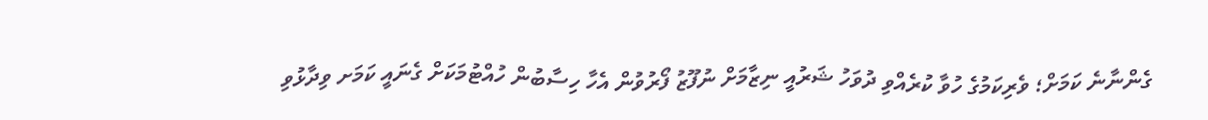ގެންނާނެ ކަމަށް؛ ވެރިކަމުގެ ހުވާ ކުރެއްވި ދުވަހު ޝަރުއީ ނިޒާމަށް ނުފޫޒު ފޯރުވުން އެހާ ހިސާބުން ހުއްޓުމަކަށް ގެނައީ ކަމަށ ވިދާޅުވި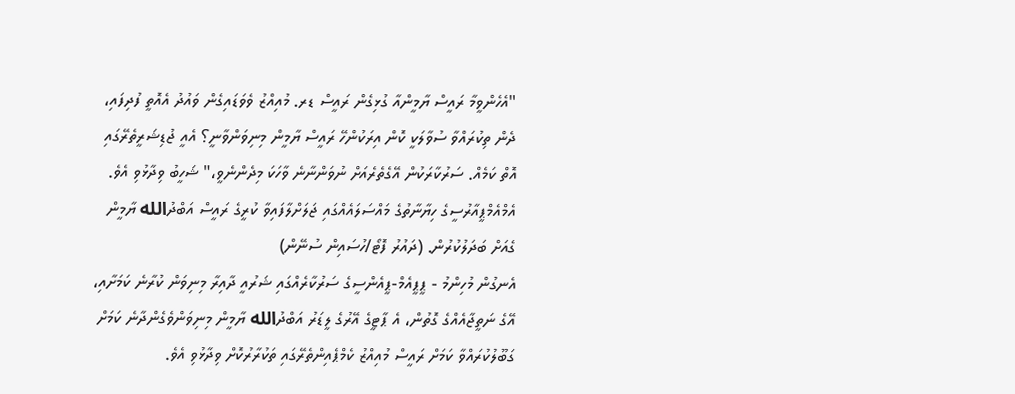"އެހެންވީމާ ރައީސް ޔާމީންއާ ގުޅިގެން ރައީސް ޑރ. މުއިއްޒު ވެވަޑައިގެން ވައުދު އެއޮތީ ފުދިފައި، ދެން ތިކުރައްވާ ސުވާލަކީ ކޮން އިރަކުންހޭ ރައީސް ޔާމީން މިނިވަންވާނީ؟ އެއީ ޖުޑިޝަރީތެރޭގައި އޮތް ކަމެއް. ސަރުކާރަކުން އޭގެތެރެއަށް ނުވަންނާނެ ވާހަކަ މިދެންނެވީ،" ޝަހީބު ވިދާޅުވި އެވެ.
އެމްއެމްޕީއާރުސީގެ ހިޔާނާތުގެ މައްސަލައެއްގައި ޖަލަށްލާފައިވާ ކުރީގެ ރައީސް އަބްދުالله ޔާމީން ގެއަށް ބަދަލުކުރުން. (ދައުރު ފޮޓޯ/ހުސައިން ސުނޭން)
އެނގުން މުހިންމު - ޕީޕީއެމް-ޕީއެންސީގެ ސަރުކާރެއްގައި ޝަރުއީ ދާއިރާ މިނިވަން ކުރާނެ ކަމަށާއި، އޭގެ ނަތީޖާއެއްގެ ގޮތުން، އެ ޕާޓީގެ އޭރުގެ ލީޑަރު އަބްދުالله ޔާމީން މިނިވަންވެގެންދާނެ ކަމަށް ގަބޫލުކުރައްވާ ކަމަށް ރައީސް މުއިއްޒު ކެމްޕެއިންތެރޭގައި ތަކުރާރުކޮށް ވިދާޅުވި އެވެ.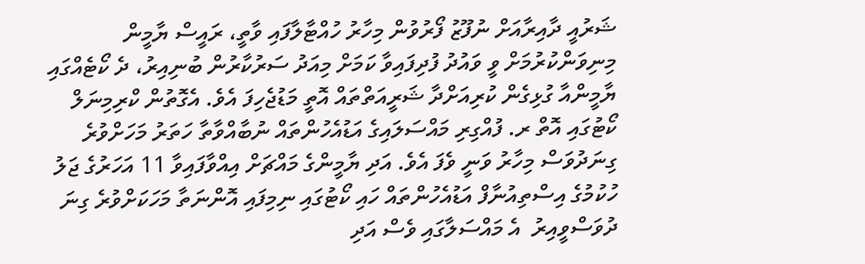ޝަރުއީ ދާއިރާއަށް ނުފޫޒު ފޯރުވުން މިހާރު ހުއްޓާލާފައި ވާތީ، ރައީސް ޔާމީން މިނިވަންކުރުމަށް ވީ ވައުދު ފުދިފައިވާ ކަމަށް މިއަދު ސަރުކާރުން ބުނިއިރު، ދެ ކޯޓެއްގައި ޔާމީންއާ ގުޅިގެން ކުރިއަށްދާ ޝަރީއަތްތައް އޮތީ މަޑުޖެހިފަ އެވެ. އެގޮތުން ކްރިމިނަލް ކޯޓުގައި އޮތް ރ. ފުއްގިރި މައްސަލައިގެ އަޑުއެހުންތައް ނުބާއްވާތާ ހަތަރު މަހަށްވުރެ ގިނަދުވަސް މިހާރު ވަނީ ވެފަ އެވެ. އަދި ޔާމީންގެ މައްޗަށް އިއްވާފައިވާ 11 އަހަރުގެ ޖަލު ހުކުމުގެ އިސްތިއުނާފް އަޑުއެހުންތައް ހައި ކޯޓުގައި ނިމިފައި އޮންނަތާ މަހަކަށްވުރެ ގިނަ ދުވަސްވީއިރު  އެ މައްސަލާގައި ވެސް އަދި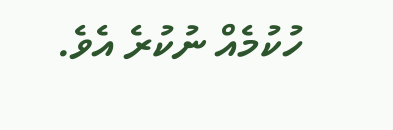ހުކުމެއް ނުކުރެ އެވެ.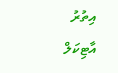އިތުރު އާޓިކަލް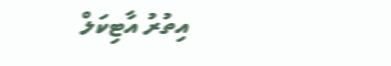އިތުރު އާޓިކަލް